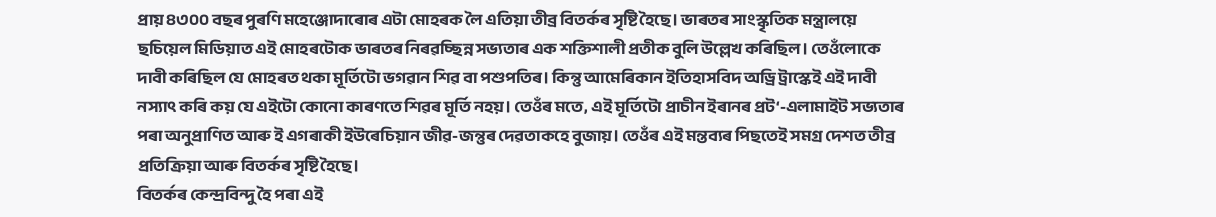প্ৰায় ৪৩০০ বছৰ পুৰণি মহেঞ্জোদাৰোৰ এটা মোহৰক লৈ এতিয়া তীব্ৰ বিতৰ্কৰ সৃষ্টি হৈছে। ভাৰতৰ সাংস্কৃতিক মন্ত্ৰালয়ে ছচিয়েল মিডিয়াত এই মোহৰটোক ভাৰতৰ নিৰৱচ্ছিন্ন সভ্যতাৰ এক শক্তিশালী প্ৰতীক বুলি উল্লেখ কৰিছিল। তেওঁলোকে দাবী কৰিছিল যে মোহৰত থকা মূৰ্তিটো ভগৱান শিৱ বা পশুপতিৰ। কিন্তু আমেৰিকান ইতিহাসবিদ অড্ৰি ট্ৰাস্কেই এই দাবী নস্যাৎ কৰি কয় যে এইটো কোনো কাৰণতে শিৱৰ মূৰ্তি নহয়। তেওঁৰ মতে, এই মূৰ্তিটো প্ৰাচীন ইৰানৰ প্ৰট‘-এলামাইট সভ্যতাৰ পৰা অনুপ্ৰাণিত আৰু ই এগৰাকী ইউৰেচিয়ান জীৱ-জন্তুৰ দেৱতাকহে বুজায়। তেওঁৰ এই মন্তব্যৰ পিছতেই সমগ্ৰ দেশত তীব্ৰ প্ৰতিক্ৰিয়া আৰু বিতৰ্কৰ সৃষ্টি হৈছে।
বিতৰ্কৰ কেন্দ্ৰবিন্দু হৈ পৰা এই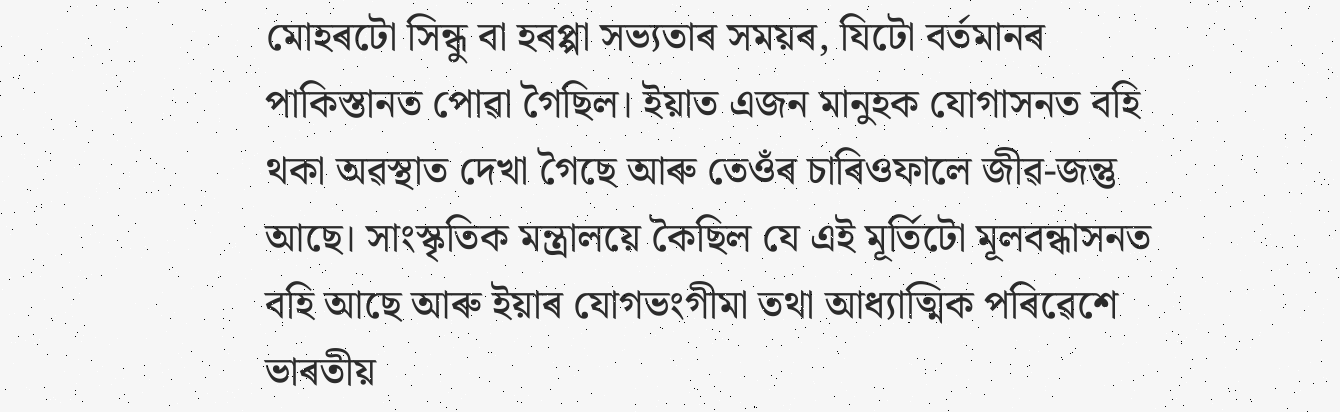মোহৰটো সিন্ধু বা হৰপ্পা সভ্যতাৰ সময়ৰ, যিটো বৰ্তমানৰ পাকিস্তানত পোৱা গৈছিল। ইয়াত এজন মানুহক যোগাসনত বহি থকা অৱস্থাত দেখা গৈছে আৰু তেওঁৰ চাৰিওফালে জীৱ-জন্তু আছে। সাংস্কৃতিক মন্ত্ৰালয়ে কৈছিল যে এই মূৰ্তিটো মূলবন্ধাসনত বহি আছে আৰু ইয়াৰ যোগভংগীমা তথা আধ্যাত্মিক পৰিৱেশে ভাৰতীয়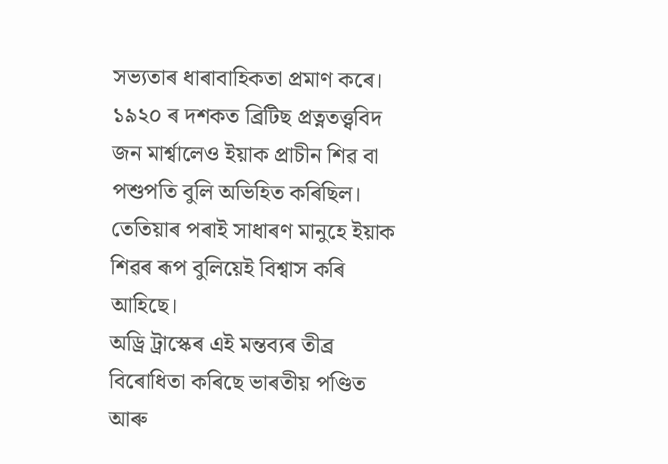সভ্যতাৰ ধাৰাবাহিকতা প্ৰমাণ কৰে। ১৯২০ ৰ দশকত ব্ৰিটিছ প্ৰত্নতত্ত্ববিদ জন মাৰ্শ্বালেও ইয়াক প্ৰাচীন শিৱ বা পশুপতি বুলি অভিহিত কৰিছিল। তেতিয়াৰ পৰাই সাধাৰণ মানুহে ইয়াক শিৱৰ ৰূপ বুলিয়েই বিশ্বাস কৰি আহিছে।
অড্ৰি ট্ৰাস্কেৰ এই মন্তব্যৰ তীব্ৰ বিৰোধিতা কৰিছে ভাৰতীয় পণ্ডিত আৰু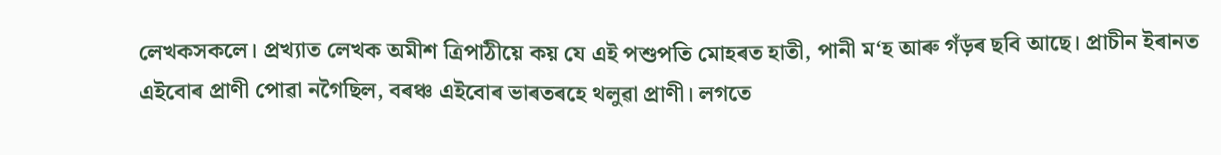লেখকসকলে। প্ৰখ্যাত লেখক অমীশ ত্ৰিপাঠীয়ে কয় যে এই পশুপতি মোহৰত হাতী, পানী ম‘হ আৰু গঁড়ৰ ছবি আছে। প্ৰাচীন ইৰানত এইবোৰ প্ৰাণী পোৱা নগৈছিল, বৰঞ্চ এইবোৰ ভাৰতৰহে থলুৱা প্ৰাণী। লগতে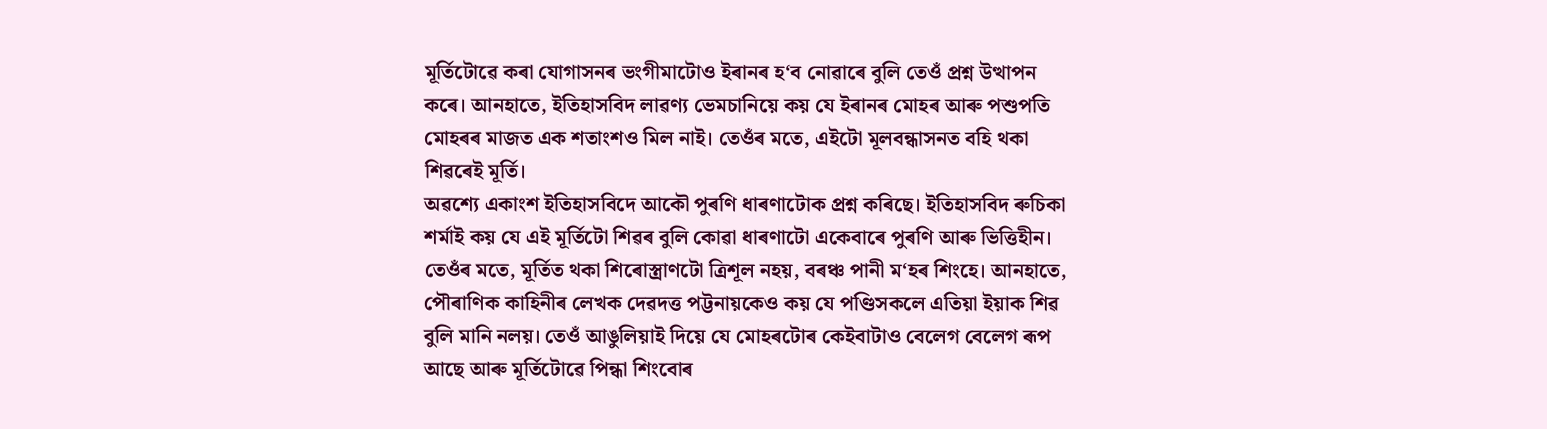মূৰ্তিটোৱে কৰা যোগাসনৰ ভংগীমাটোও ইৰানৰ হ‘ব নোৱাৰে বুলি তেওঁ প্ৰশ্ন উত্থাপন কৰে। আনহাতে, ইতিহাসবিদ লাৱণ্য ভেমচানিয়ে কয় যে ইৰানৰ মোহৰ আৰু পশুপতি মোহৰৰ মাজত এক শতাংশও মিল নাই। তেওঁৰ মতে, এইটো মূলবন্ধাসনত বহি থকা শিৱৰেই মূৰ্তি।
অৱশ্যে একাংশ ইতিহাসবিদে আকৌ পুৰণি ধাৰণাটোক প্ৰশ্ন কৰিছে। ইতিহাসবিদ ৰুচিকা শৰ্মাই কয় যে এই মূৰ্তিটো শিৱৰ বুলি কোৱা ধাৰণাটো একেবাৰে পুৰণি আৰু ভিত্তিহীন। তেওঁৰ মতে, মূৰ্তিত থকা শিৰোস্ত্ৰাণটো ত্ৰিশূল নহয়, বৰঞ্চ পানী ম‘হৰ শিংহে। আনহাতে, পৌৰাণিক কাহিনীৰ লেখক দেৱদত্ত পট্টনায়কেও কয় যে পণ্ডিসকলে এতিয়া ইয়াক শিৱ বুলি মানি নলয়। তেওঁ আঙুলিয়াই দিয়ে যে মোহৰটোৰ কেইবাটাও বেলেগ বেলেগ ৰূপ আছে আৰু মূৰ্তিটোৱে পিন্ধা শিংবোৰ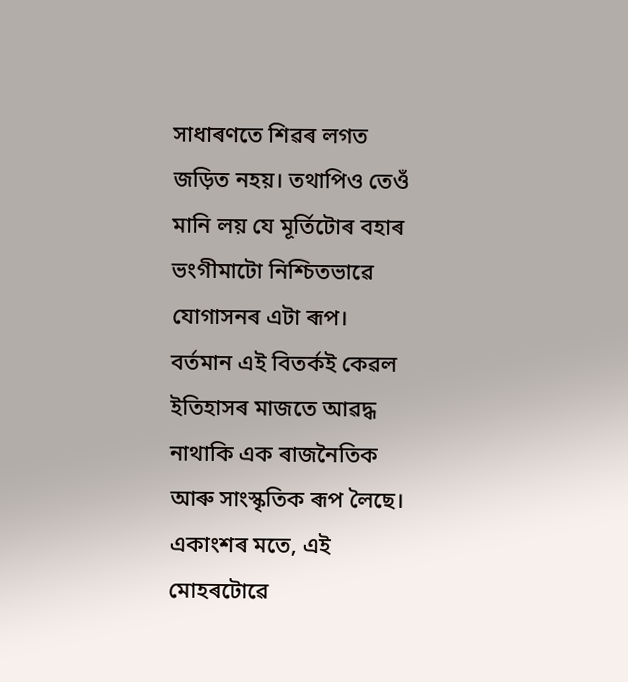সাধাৰণতে শিৱৰ লগত জড়িত নহয়। তথাপিও তেওঁ মানি লয় যে মূৰ্তিটোৰ বহাৰ ভংগীমাটো নিশ্চিতভাৱে যোগাসনৰ এটা ৰূপ।
বৰ্তমান এই বিতৰ্কই কেৱল ইতিহাসৰ মাজতে আৱদ্ধ নাথাকি এক ৰাজনৈতিক আৰু সাংস্কৃতিক ৰূপ লৈছে। একাংশৰ মতে, এই মোহৰটোৱে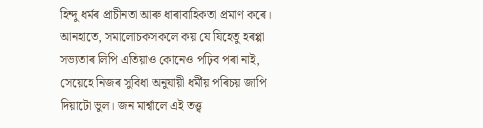হিন্দু ধৰ্মৰ প্ৰাচীনতা আৰু ধাৰাবাহিকতা প্ৰমাণ কৰে। আনহাতে, সমালোচকসকলে কয় যে যিহেতু হৰপ্পা সভ্যতাৰ লিপি এতিয়াও কোনেও পঢ়িব পৰা নাই, সেয়েহে নিজৰ সুবিধা অনুযায়ী ধৰ্মীয় পৰিচয় জাপি দিয়াটো ভুল। জন মাৰ্শ্বালে এই তত্ত্ব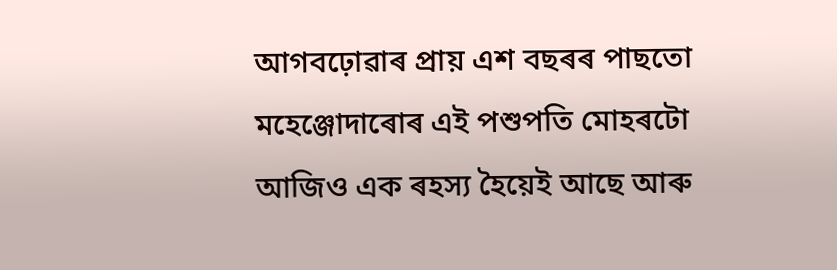আগবঢ়োৱাৰ প্ৰায় এশ বছৰৰ পাছতো মহেঞ্জোদাৰোৰ এই পশুপতি মোহৰটো আজিও এক ৰহস্য হৈয়েই আছে আৰু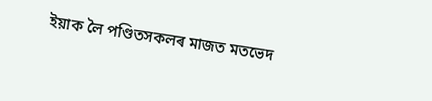ইয়াক লৈ পণ্ডিতসকলৰ মাজত মতভেদ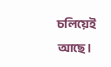চলিয়েই আছে।